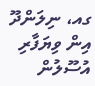ގއ، ނިލަންދޫ އިން ވިޔަފާރި އުސޫލުން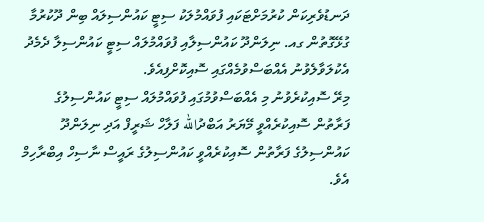ދަނޑުވެރިކަން ކުރުމަށްޓަކައި ފުވައްމުލަކު ސިޓީ ކައުންސިލައް ބިން ދޫކުރުމާ ގުޅޭގޮތުން ގއ. ނިލަންދޫ ކައުންސިލާއި ފުވައްމުލައް ސިޓީ ކައުންސިލާ ދެމެދު އެކުލަވާލެވުނު އެއްބަސްވުމެއްގައި ސޮއިކޮށްފިއެވެ.
މިރޭ ސޮއިކުރެވުނު މި އެއްބަސްވުމުގައި ފުވައްމުލައް ސިޓީ ކައުންސިލުގެ ފަރާތުން ސޮއިކުރެއްވީ މޭޔަރު އަބްދުالله ފަލާހް ޝަރީފް އަދި ނިލަންދޫ ކައުންސިލުގެ ފަރާތުން ސޮއިކުރެއްވީ ކައުންސިލުގެ ރައީސް ނާސިހް އިބްރާހިމް އެވެ.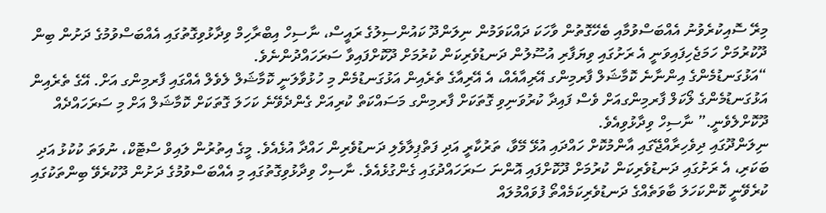މިރޭ ސޮއިކުރެވުނު އެއްބަސްވުމާއި ބެހޭގޮތުން ވާހަކަ ދައްކަވަމުން ނިލަންދޫ ކައުންސިލުގެ ރައީސް، ނާސިހް އިބްރާހިމް ވިދާޅުވިގޮތުގައި އެއްބަސްވުމުގެ ދަށުން ބިން ދޫކުރުމަށް ހަމަޖެހިފައިވަނީ އެ ރަށުގައި ވިޔަފާރި އުސޫލުން ދަނޑުވެރިކަން ކުރުމަށް ދޫކޮށްފައިވާ ސަރަހައްދުންނެވެ.
“އަޅުގަނޑުމެންގެ އިންނާނެ ކޮމާޝަލް ފާރމިންގ އޭރިއާއެއް، އެ އޭރިއާގެ ތެރެއިން އަޅުގަނޑުމެން މި ހުޅުވާލަނީ ކޮމާޝަލް ލެވެލް އެއްގައި ފާރމިންގ އަށް. އޭގެ ތެރެއިން އަޅުގަނޑުމެންގެ ލޯކަލް ފާރމިންގއަށް ވެސް ފައިދާ ކުރުވަނިވި ގޮތަކަށް ފާރމިންގ މަސައްކަތް ކުރިއަށް ގެންދެވޭނެ ކަހަލަ ގޮތަކަށް ކޮމާޝަލް އަށް މި ސަރަހައްދެއް ދޫކޮށްލެވެނީ.” ނާސިހް ވިދާޅުވިއެވެ.
ނިލަންދޫގައި ދިވެހިރާއްޖޭގައި އާންމުކޮށް ހައްދައި އުޅޭ މޭވާ، ތަރުކާރީ އަދި ފަތްޕިލާވެލި ދަނޑުވެރިން ހައްދާ އުޅެއެވެ. މީގެ އިތުރުން ލައިވް ސްޓޮކް، ނުވަތަ ކުކުޅު އަދި ބަކަރި، އެ ރަށުގައި ދަނޑުވެރިކަން ކުރުމަށް ދޫކޮށްފައި އޮންނަ ސަރަހައްދުގައި ގެންގުޅެއެވެ. ނާސިހް ވިދާޅުވިގޮތުގައި މި އެއްބަސްވުމުގެ ދަށުން ދޫކުރެވޭ ބިންތަކުގައި ކުރެވޭނީ ކޮންކަހަލަ ބާވަތެއްގެ ދަނޑުވެރިކަމެއްތޯ ފުވައްމުލައް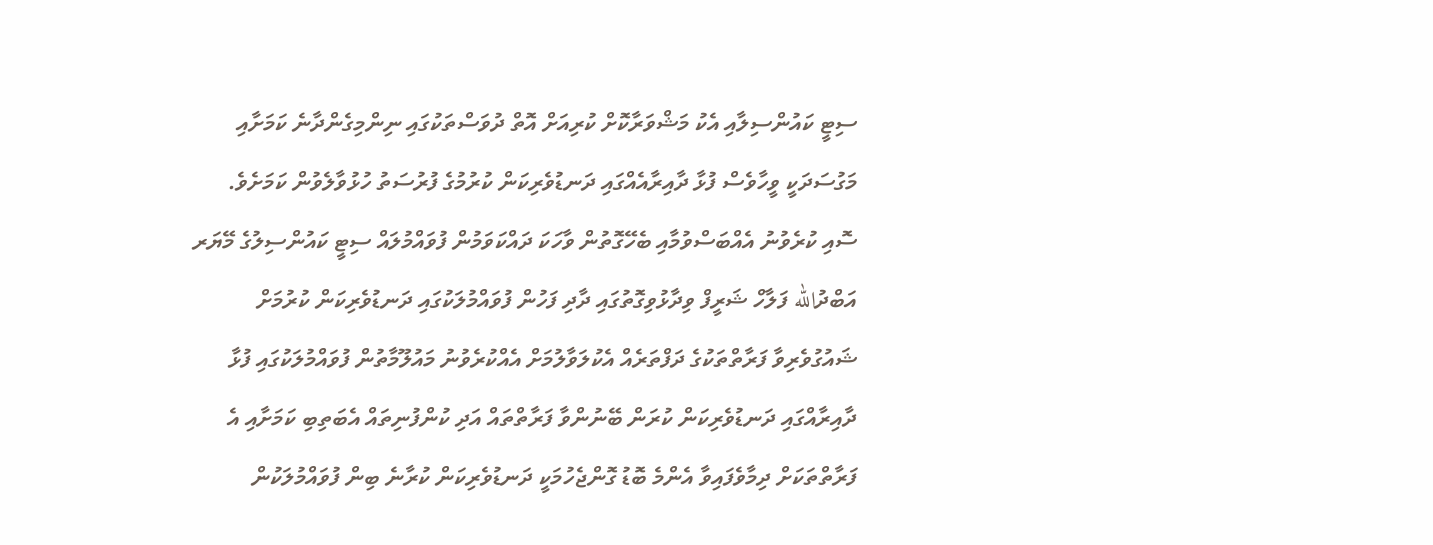ސިޓީ ކައުންސިލާއި އެކު މަޝްވަރާކޮށް ކުރިއަށް އޮތް ދުވަސްތަކުގައި ނިންމިގެންދާނެ ކަމަށާއި މަގުސަދަކީ ވީހާވެސް ފުޅާ ދާއިރާއެއްގައި ދަނޑުވެރިކަން ކުރުމުގެ ފުރުސަތު ހުޅުވާލެވުން ކަމަށެވެ.
ސޮއި ކުރެވުނު އެއްބަސްވުމާއި ބެހޭގޮތުން ވާހަކަ ދައްކަވަމުން ފުވައްމުލައް ސިޓީ ކައުންސިލުގެ މޭޔަރ އަބްދުالله ފަލާހް ޝަރީފް ވިދާޅުވިގޮތުގައި ދާދި ފަހުން ފުވައްމުލަކުގައި ދަނޑުވެރިކަން ކުރުމަށް ޝައުގުވެރިވާ ފަރާތްތަކުގެ ދަފްތަރެއް އެކުލަވާލުމަށް އެއްކުރެވުނު މައުލޫމާތުން ފުވައްމުލަކުގައި ފުޅާ ދާއިރާއްގައި ދަނޑުވެރިކަން ކުރަން ބޭނުންވާ ފަރާތްތައް އަދި ކުންފުނިތައް އެބަތިބި ކަމަށާއި އެ ފަރާތްތަކަށް ދިމާވެފައިވާ އެންމެ ބޮޑު ގޮންޖެހުމަކީ ދަނޑުވެރިކަން ކުރާނެ ބިން ފުވައްމުލަކުން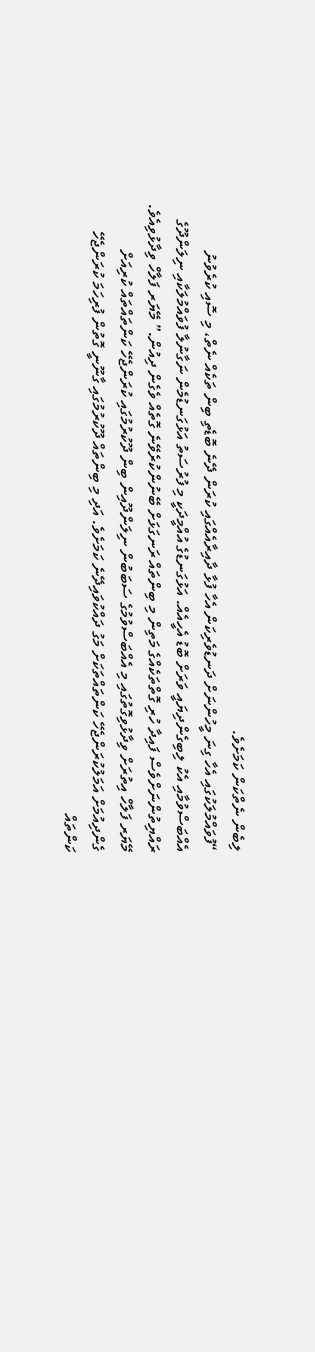ލިބެން ނެތްކަން ކަމަށެވެ.
“ފުވައްމުލަކުގައި އެހާ ގިނަ މީހުންނަށް ދަނޑުވެރިކަން އެހާ ފުޅާ ދާއިރާއެއްގައި ކުރަން ދޭނެ ބޮޑެތި ބިން ތަކެއް ނެތް، މި ސޮއި ކުރެވުނު އެއްބަސްވުމާއި އެކު ލިބިގެންދިޔައީ ވަރަށް ބޮޑު އެހީއެއް. އަޅުގަނޑުގެ އުއްމީދަކީ މި ފުރުސަތު އަޅުގަނޑުމެން ނަގާނުލާ ފުވައްމުލަކާއި ނިލަންދޫގެ ރައްޔިތުންނަށްވެސް ފައިދާ ހުރި ގޮތްތަކެއްގެ މަތިން މި ބިންތައް ރަނގަޅަށް ބޭނުންކުރެވޭނެ ގޮތެއް ވެގެން ދިއުން.” މޭޔަރ ފަލާހް ވިދާޅުވިއެވެ.
މޭޔަރ ފަލާހް އިތުރަށް ވިދާޅުވިގޮތުގައި މި އެއްބަސްވުމުގެ ސަބަބުން ނިލަންދޫއިން ބިން ދޫކުރުމުގައި ކުރަންޖެހޭ ކަންތައްތައް ކުރިއަށް ގެންދިއުމަށް އަމަލުކުރަންޖެހޭ ކަންތައްތަކަށް މަގު ދައްކުވައިދޭނެ ކަމަށެވެ. އަދި މި ބިންތައް ދޫކުރުމުގައި ގާނޫނީ ގޮތުން ފުރިހަމަ ކުރަންޖެހޭ ކަންތައް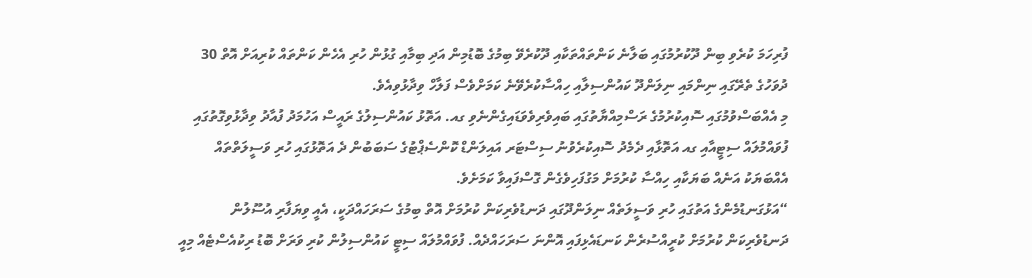ފުރިހަމަ ކުރެވި ބިން ދޫކުރުމުގައި ބަލާނެ ކަންތައްތަކާއި ދޫކުރެވޭ ބިމުގެ ބޮޑުމިން އަދި ބިމާއި ގުޅުން ހުރި އެހެން ކަންތައް ކުރިއަށް އޮތް 30 ދުވަހުގެ ތެރޭގައި ނިންމައި ނިލަންދޫ ކައުންސިލާއި ހިއްސާކުރެވޭނެ ކަމަށްވެސް ފަލާހް ވިދާޅުވިއެވެ.
މި އެއްބަސްވުމުގައި ސޮއިކުރުމުގެ ރަސްމިއްޔާތުގައި ބައިވެރިވެވަޑައިގެންނެވި ގއ. އަތޮޅު ކައުންސިލުގެ ރައީސް އަހުމަދު ފުއާދު ވިދާޅުވިގޮތުގައި ފުވައްމުލައް ސިޓީއާއި ގއ އަތޮޅާއި ދެމެދު ސޮއިކުރެވުނު ސިސްޓަރ އައިލަންޑް ކޮންސެޕްޓުގެ ސަބަބުން ދެ އަތޮޅުގައި ހުރި ވަސީލަތްތައް އެއްބަޔަކު އަނެއް ބަޔަކާއި ހިއްސާ ކުރުމަށް މަގުފަހިވެގެން ގޮސްފައިވާ ކަމަށެވެ.
“އަޅުގަނޑުމެންގެ އަތުގައި ހުރި ވަސީލަތެއް ނިލަންދޫގައި ދަނޑުވެރިކަން ކުރުމަށް އޮތް ބިމުގެ ސަރަހައްދަކީ، އެއީ ވިޔަފާރި އުސޫލުން ދަނޑުވެރިކަން ކުރުމަށް ކުރީއްސުރެން ކަނޑައެޅިފައި އޮންނަ ސަރަހައްދެއް. ފުވައްމުލައް ސިޓީ ކައުންސިލުން ކުރި ވަރަށް ބޮޑު ރިކުއެސްޓެއް މިއީ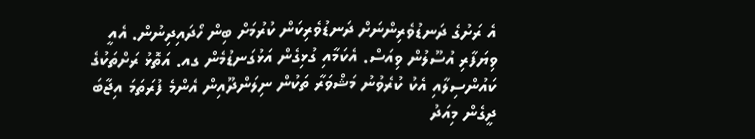އެ ރަށުގެ ދަނޑުވެރިންނަށް ދަނޑުވެރިކަން ކުރުމަށް ބިން ހޯދައިދިނުން. އެއީ ވިޔަފާރި އުސޫލުން ވިއަސް. އެކަމާއި ގުޅިގެން އަޅުގަނޑުމެން ގއ. އަތޮޅު ރަށްތަކުގެ ކައުންސިލާއި އެކު ކުރެވުނު މަޝްވަރާ ތަކުން ނިލަންދޫއިން އެންމެ ފުރަތަމަ އިޖާބަ ދީގެން މިއަދު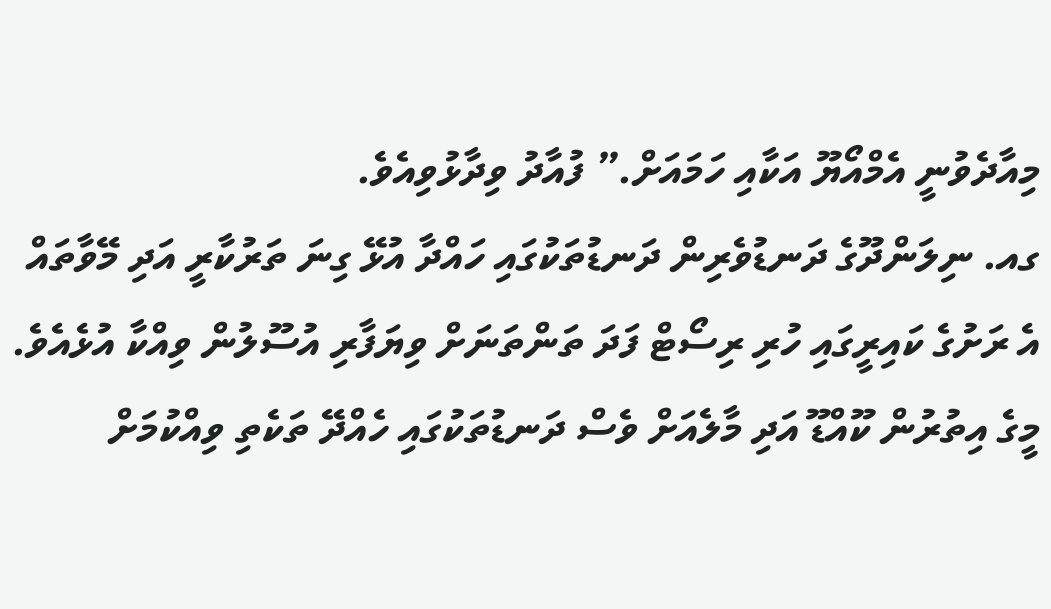މިއާދެވުނީ އެމްއޯޔޫ އަކާއި ހަމައަށް.” ފުއާދު ވިދާޅުވިއެވެ.
ގއ. ނިލަންދޫގެ ދަނޑުވެރިން ދަނޑުތަކުގައި ހައްދާ އުޅޭ ގިނަ ތަރުކާރީ އަދި މޭވާތައް އެ ރަށުގެ ކައިރީގައި ހުރި ރިސޯޓް ފަދަ ތަންތަނަށް ވިޔަފާރި އުސޫލުން ވިއްކާ އުޅެއެވެ. މީގެ އިތުރުން ކޫއްޑޫ އަދި މާލެއަށް ވެސް ދަނޑުތަކުގައި ހެއްދޭ ތަކެތި ވިއްކުމަށް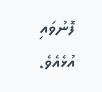ފޮނުވައި އުޅެއެވެ.